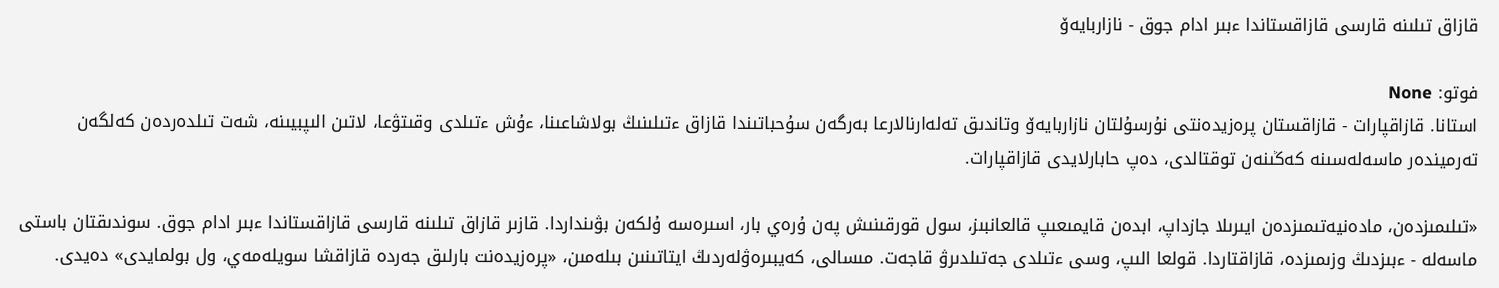قازاق تىلىنە قارسى قازاقستاندا ءبىر ادام جوق - نازاربايەۆ

فوتو: None
استانا. قازاقپارات - قازاقستان پرەزيدەنتى نۇرسۇلتان نازاربايەۆ وتاندىق تەلەارنالارعا بەرگەن سۇحباتىندا قازاق ءتىلىنىڭ بولاشاعىنا، ءۇش ءتىلدى وقىتۋعا، لاتىن الىپبيىنە، شەت تىلدەردەن كەلگەن تەرميندەر ماسەلەسىنە كەڭىنەن توقتالدى، دەپ حابارلايدى قازاقپارات.

«تىلىمىزدەن، مادەنيەتىمىزدەن ايىرىلا جازداپ، ابدەن قايمىعىپ قالعانبىز، سول قورقىنىش پەن ۇرەي بار، اسىرەسە ۇلكەن بۋىنداردا. قازىر قازاق تىلىنە قارسى قازاقستاندا ءبىر ادام جوق. سوندىقتان باستى ماسەلە - ءبىزدىڭ وزىمىزدە، قازاقتاردا. قولعا الىپ، وسى ءتىلدى جەتىلدىرۋ قاجەت. مىسالى، كەيبىرەۋلەردىڭ ايتاتىنىن بىلەمىن، «پرەزيدەنت بارلىق جەردە قازاقشا سويلەمەي، ول بولمايدى» دەيدى.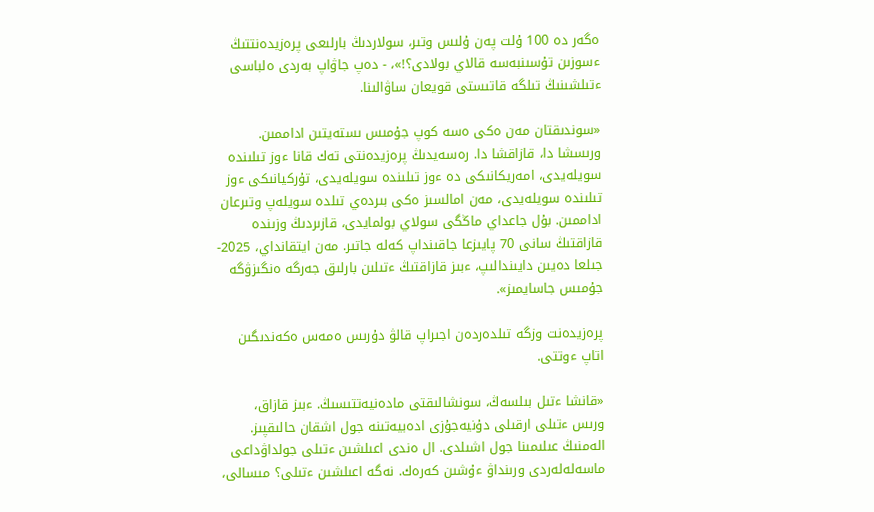ەگەر دە 100 ۇلت پەن ۇلىس وتىر، سولاردىڭ بارلىعى پرەزيدەنتتىڭ ءسوزىن تۇسىنبەسە قالاي بولادى؟!»، - دەپ جاۋاپ بەردى ەلباسى ءتىلشىنىڭ تىلگە قاتىستى قويعان ساۋالىنا.

«سوندىقتان مەن ەكى ەسە كوپ جۇمىس ىستەيتىن اداممىن. ورىسشا دا، قازاقشا دا. رەسەيدىڭ پرەزيدەنتى تەك قانا ءوز تىلىندە سويلەيدى، امەريكانىكى دە ءوز تىلىندە سويلەيدى، تۇركيانىكى ءوز تىلىندە سويلەيدى، مەن امالسىز ەكى بىردەي تىلدە سويلەپ وتىرعان اداممىن. بۇل جاعداي ماڭگى سولاي بولمايدى، قازىردىڭ وزىندە قازاقتىڭ سانى 70 پايىزعا جاقىنداپ كەلە جاتىر. مەن ايتقانداي، 2025-جىلعا دەيىن دايىندالىپ، ءبىز قازاقتىڭ ءتىلىن بارلىق جەرگە ەنگىزۋگە جۇمىس جاسايمىز».

پرەزيدەنت وزگە تىلدەردەن اجىراپ قالۋ دۇرىس ەمەس ەكەندىگىن اتاپ ءوتتى.

«قانشا ءتىل بىلسەڭ، سونشالىقتى مادەنيەتتىسىڭ. ءبىز قازاق، ورىس ءتىلى ارقىلى دۇنيەجۇزى ادەبيەتىنە جول اشقان حالىقپىز. الەمنىڭ عىلىمىنا جول اشىلدى. ال ەندى اعىلشىن ءتىلى جولداۋداعى ماسەلەلەردى ورىنداۋ ءۇشىن كەرەك. نەگە اعىلشىن ءتىلى؟ مىسالى،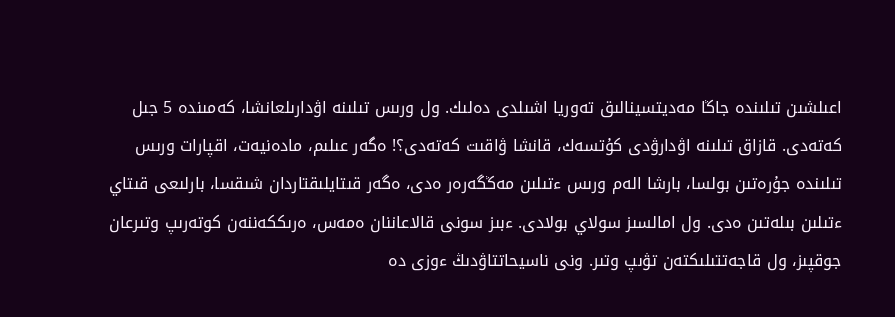اعىلشىن تىلىندە جاڭا مەديتسينالىق تەوريا اشىلدى دەلىك. ول ورىس تىلىنە اۋدارىلعانشا، كەمىندە 5 جىل كەتەدى. قازاق تىلىنە اۋدارۋدى كۇتسەك، قانشا ۋاقىت كەتەدى؟! ەگەر عىلىم، مادەنيەت، اقپارات ورىس تىلىندە جۇرەتىن بولسا، بارشا الەم ورىس ءتىلىن مەڭگەرەر ەدى، ەگەر قىتايلىقتاردان شىقسا، بارلىعى قىتاي ءتىلىن بىلەتىن ەدى. ول امالسىز سولاي بولادى. ءبىز سونى قالاعاننان ەمەس، ەرىككەننەن كوتەرىپ وتىرعان جوقپىز، ول قاجەتتىلىكتەن تۋىپ وتىر. ونى ناسيحاتتاۋدىڭ ءوزى دە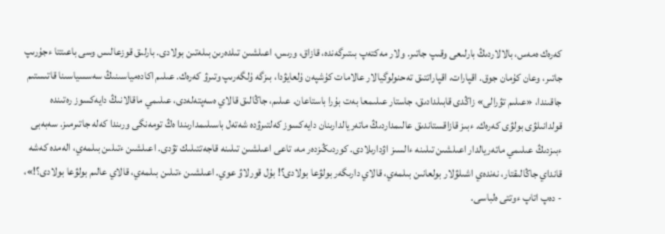كەرەك ەمەس، بالالاردىڭ بارلىعى وقىپ جاتىر. ولار مەكتەپ بىتىرگەندە، قازاق، ورىس، اعىلشىن تىلدەرىن بىلەتىن بولادى. بارلىق قوزعالىس وسى باعىتتا ءجۇرىپ جاتىر، وعان كۇمان جوق. اقپارات، اقپاراتتىق تەحنولوگيالار عالامات كۇشپەن ۇلعايۋدا، بىزگە ۇلگەرىپ وتىرۋ كەرەك. عىلىم اكادەمياسىنىڭ سەسسياسىنا قاتىستىم جاقىندا، «عىلىم تۋرالى» زاڭدى قابىلدادىق، جاستار عىلىمعا بەت بۇرا باستاعان. عىلىم، جاڭالىق قالاي ەسەپتەلەدى، عىلىمي ماقالانىڭ دايەكسوز رەتىندە قولدانىلۋى بولۋى كەرەك. ءبىز قازاقستاندىق عالىمداردىڭ ماتەريالدارىنان دايەكسوز كەلتىرۋدە شەتەل باسىلىمدارىندا ەڭ تومەنگى ورىندا كەلە جاتىرمىز. سەبەبى ءبىزدىڭ عىلىمي ماتەريالدار اعىلشىن تىلىنە ءالسىز اۋدارىلادى. كوردىڭىزدەر مە، تاعى اعىلشىن تىلىنە قاجەتتىلىك تۋدى. اعىلشىن ءتىلىن بىلمەي، الەمدە كەشە قانداي جاڭالىقتار، نەندەي اشىلۋلار بولعانىن بىلمەي، قالاي دارىگەر بولۋعا بولادى؟! بۇل قورلاۋ عوي. اعىلشىن ءتىلىن بىلمەي، قالاي عالىم بولۋعا بولادى؟!»، - دەپ اتاپ ءوتتى ەلباسى.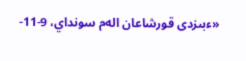«ءبىزدى قورشاعان الەم سونداي، 9-11-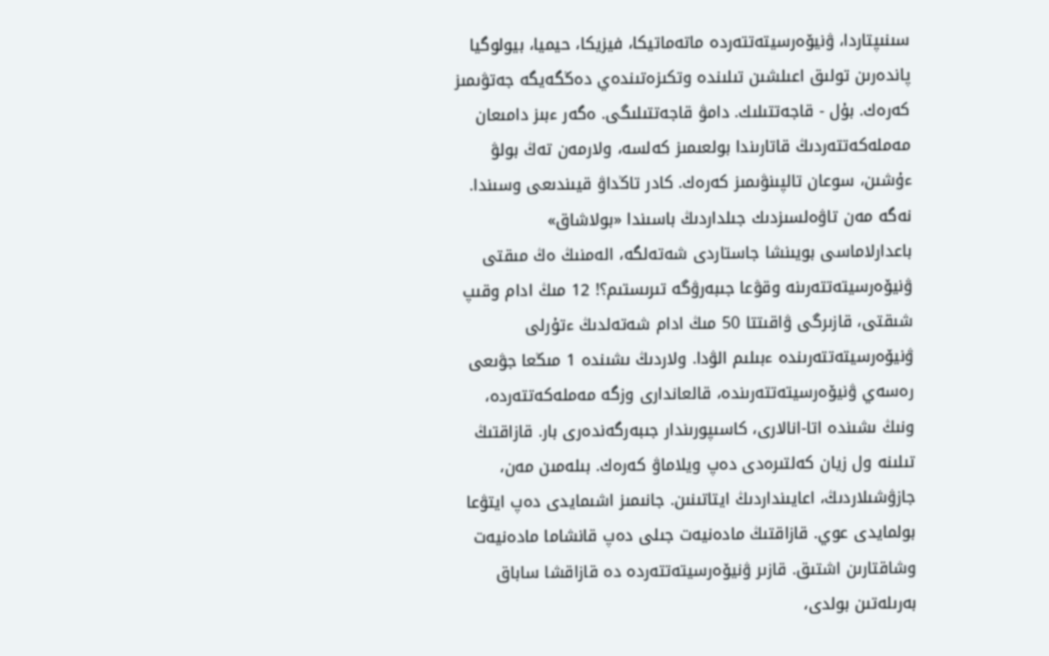سىنىپتاردا، ۋنيۆەرسيتەتتەردە ماتەماتيكا، فيزيكا، حيميا، بيولوگيا پاندەرىن تولىق اعىلشىن تىلىندە وتكىزەتىندەي دەڭگەيگە جەتۋىمىز كەرەك. بۇل - قاجەتتىلىك. دامۋ قاجەتتىلىگى. ەگەر ءبىز دامىعان مەملەكەتتەردىڭ قاتارىندا بولعىمىز كەلسە، ولارمەن تەڭ بولۋ ءۇشىن، سوعان تالپىنۋىمىز كەرەك. كادر تاڭداۋ قيىندىعى وسىندا. نەگە مەن تاۋەلسىزدىك جىلداردىڭ باسىندا «بولاشاق» باعدارلاماسى بويىنشا جاستاردى شەتەلگە، الەمنىڭ ەڭ مىقتى ۋنيۆەرسيتەتتەرىنە وقۋعا جىبەرۋگە تىرىستىم؟! 12 مىڭ ادام وقىپ شىقتى، قازىرگى ۋاقىتتا 50 مىڭ ادام شەتەلدىڭ ءتۇرلى ۋنيۆەرسيتەتتەرىندە ءبىلىم الۋدا. ولاردىڭ ىشىندە 1 مىڭعا جۋىعى رەسەي ۋنيۆەرسيتەتتەرىندە، قالعاندارى وزگە مەملەكەتتەردە، ونىڭ ىشىندە اتا-انالارى، كاسىپورىندار جىبەرگەندەرى بار. قازاقتىڭ تىلىنە ول زيان كەلتىرەدى دەپ ويلاماۋ كەرەك. بىلەمىن مەن، جازۋشىلاردىڭ، اعايىنداردىڭ ايتاتىنىن. جانىمىز اشىمايدى دەپ ايتۋعا بولمايدى عوي. قازاقتىڭ مادەنيەت جىلى دەپ قانشاما مادەنيەت وشاقتارىن اشتىق. قازىر ۋنيۆەرسيتەتتەردە دە قازاقشا ساباق بەرىلەتىن بولدى،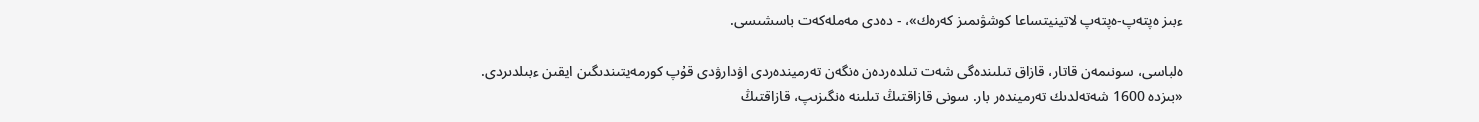ءبىز ەپتەپ-ەپتەپ لاتينيتساعا كوشۋىمىز كەرەك»، - دەدى مەملەكەت باسشىسى.

ەلباسى، سونىمەن قاتار، قازاق تىلىندەگى شەت تىلدەردەن ەنگەن تەرميندەردى اۋدارۋدى قۇپ كورمەيتىندىگىن ايقىن ءبىلدىردى. «بىزدە 1600 شەتەلدىك تەرميندەر بار. سونى قازاقتىڭ تىلىنە ەنگىزىپ، قازاقتىڭ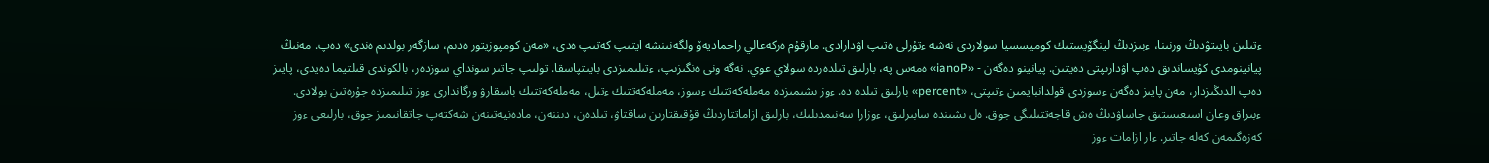ءتىلىن بايىتۋدىڭ ورنىنا، ءبىزدىڭ لينگۆيستىك كوميسسيا سولاردى نەشە ءتۇرلى ەتىپ اۋدارادى. مارقۇم ەركەعالي راحماديەۆ ولگەنىنشە ايتىپ كەتىپ ەدى، «مەن كومپوزيتور ەدىم، سازگەر بولدىم ەندى» دەپ. مەنىڭ پيانينومدى كۇيساندىق دەپ اۋدارىپتى دەيتىن. پيانينو دەگەن - «ianoP» ەمەس پە، بارلىق تىلدەردە سولاي عوي. نەگە ونى ەنگىزىپ، ءتىلىمىزدى بايىتپاسقا. تولىپ جاتىر سونداي سوزدەر، بالكوندى قىلتيما دەيدى، پايىز دەپ الدىڭىزدار، مەن پايىز دەگەن ءسوزدى قولدانبايمىن ءتىپتى، «percent» بارلىق تىلدە دە. ءوز ىشىمىزدە مەملەكەتتىك ءسوز، مەملەكەتتىك ءتىل، مەملەكەتتىك باسقارۋ ورگاندارى ءوز تىلىمىزدە جۇرەتىن بولادى. ءبىراق وعان اسىعىستىق جاساۋدىڭ ەش قاجەتتىلىگى جوق. ەل ىشىندە سابىرلىق، ءوزارا سەنىمدىلىك، بارلىق ازاماتتاردىڭ قۇقىقتارىن ساقتاۋ، تىلدەن، دىننەن، مادەنيەتىنەن شەكتەپ جاتقانىمىز جوق، بارلىعى ءوز كەزەگىمەن كەلە جاتىر. ءار ازامات ءوز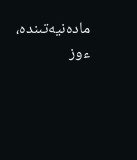مادەنيەتىندە، ءوز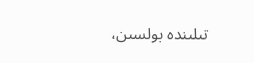تىلىندە بولسىن،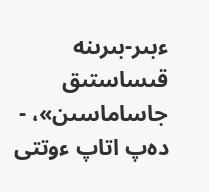ءبىر-بىرىنە قىساستىق جاساماسىن»، - دەپ اتاپ ءوتتى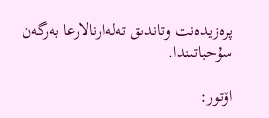پرەزيدەنت وتاندىق تەلەارنالارعا بەرگەن سۇحباتىندا.

اۆتور: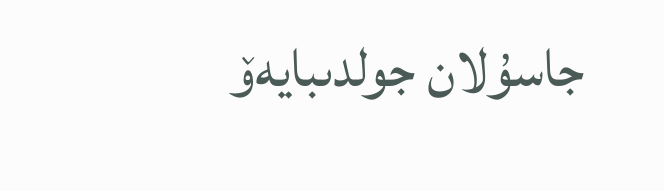جاسۇلان جولدىبايەۆ